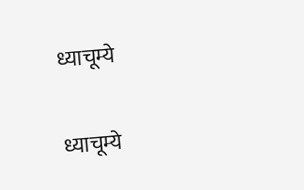ध्याचूम्ये

ध्याचूम्ये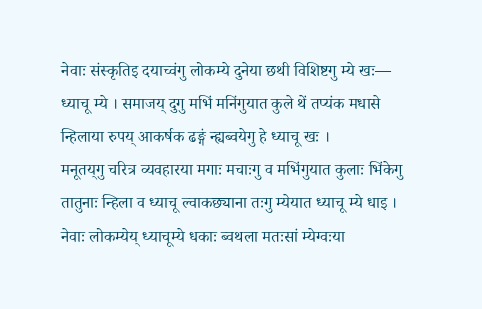नेवाः संस्कृतिइ दयाच्वंगु लोकम्ये दुनेया छथी विशिष्टगु म्ये खः— ध्याचू म्ये । समाजय्‌ दुगु मभिं मनिंगुयात कुले थें तप्यंक मधासे न्हिलाया रुपय्‌ आकर्षक ढङ्गं न्ह्यब्वयेगु हे ध्याचू खः ।
मनूतय्‌गु चरित्र व्यवहारया मगाः मचाःगु व मभिंगुयात कुलाः भिंकेगु तातुनाः न्हिला व ध्याचू ल्वाकछ्याना तःगु म्येयात ध्याचू म्ये धाइ । नेवाः लोकम्येय्‌ ध्याचूम्ये धकाः ब्वथला मतःसां म्येग्वःया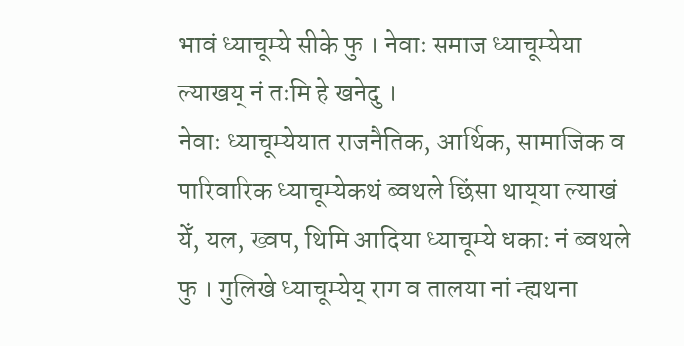भावं ध्याचूम्ये सीके फु । नेवाः समाज ध्याचूम्येया ल्याखय्‌ नं तःमि हे खनेदु ।
नेवाः ध्याचूम्येयात राजनैतिक, आर्थिक, सामाजिक व पारिवारिक ध्याचूम्येकथं ब्वथले छिंसा थाय्‌या ल्याखं येँ, यल, ख्वप, थिमि आदिया ध्याचूम्ये धकाः नं ब्वथले फु । गुलिखे ध्याचूम्येय्‌ राग व तालया नां न्ह्यथना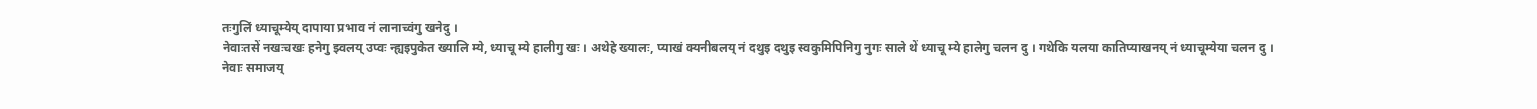तःगुलिं ध्याचूम्येय्‌ दापाया प्रभाव नं लानाच्वंगु खनेदु ।
नेवाःतसें नखःचखः हनेगु झ्वलय्‌ उप्वः न्ह्यइपुकेत ख्यालि म्ये, ध्याचू म्ये हालीगु खः । अथेहे ख्यालः, प्याखं क्यनीबलय्‌ नं दथुइ दथुइ स्वकुमिपिनिगु नुगः साले थें ध्याचू म्ये हालेगु चलन दु । गथेकि यलया कातिप्याखनय्‌ नं ध्याचूम्येया चलन दु ।
नेवाः समाजय्‌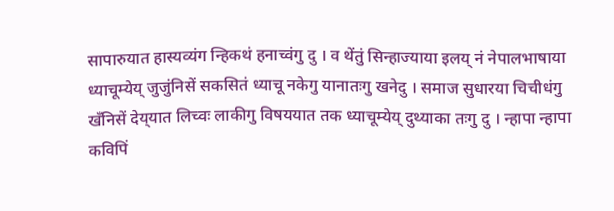सापारुयात हास्यव्यंग न्हिकथं हनाच्वंगु दु । व थेंतुं सिन्हाज्याया इलय्‌ नं नेपालभाषाया ध्याचूम्येय्‌ जुजुंनिसें सकसितं ध्याचू नकेगु यानातःगु खनेदु । समाज सुधारया चिचीधंगु खँनिसें देय्‌यात लिच्वः लाकीगु विषययात तक ध्याचूम्येय्‌ दुथ्याका तःगु दु । न्हापा न्हापा कविपिं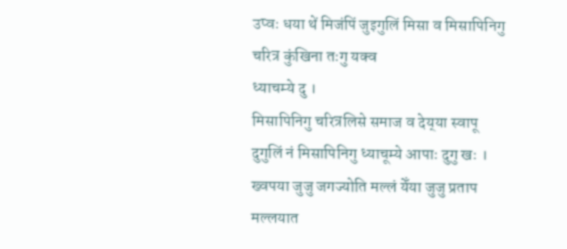उप्वः धया थें मिजंपिं जुइगुलिं मिसा व मिसापिनिगु चरित्र कुंखिना तःगु यक्व
ध्याचम्ये दु ।
मिसापिनिगु चरित्रलिसे समाज व देय्‌या स्वापू दुगुलिं नं मिसापिनिगु ध्याचूम्ये आपाः दुगु खः । ख्वपया जुजु जगज्योति मल्लं येँया जुजु प्रताप मल्लयात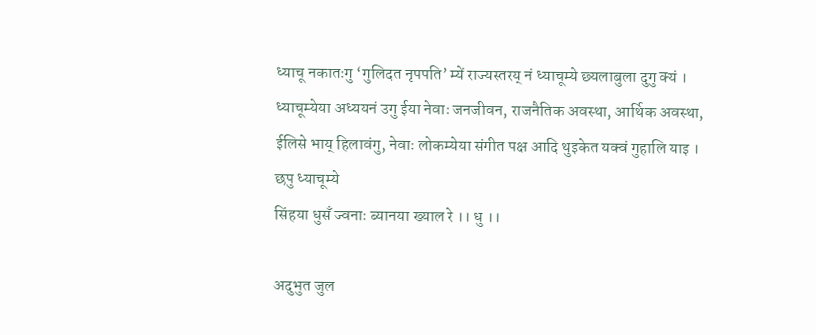ध्याचू नकातःगु ‘गुलिदत नृपपति’ म्यें राज्यस्तरय्‌ नं ध्याचूम्ये छ्यलाबुला दुगु क्यं ।
ध्याचूम्येया अध्ययनं उगु ईया नेवाः जनजीवन, राजनैतिक अवस्था, आर्थिक अवस्था, ईलिसे भाय्‌ हिलावंगु, नेवाः लोकम्येया संगीत पक्ष आदि थुइकेत यक्वं गुहालि याइ ।
छपु ध्याचूम्ये
सिंहया धुसँ ज्वनाः ब्यानया ख्याल रे ।। धु ।।

अदुभुत जुल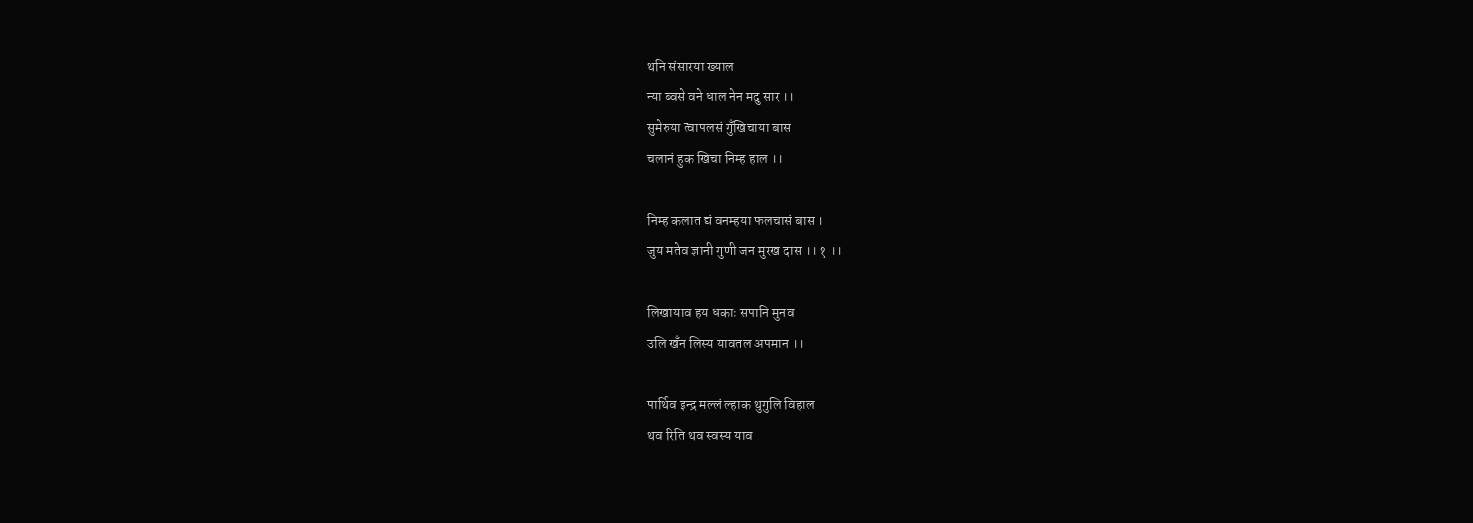थनि संसारया ख्याल
न्या ब्वसे वने धाल नेन मदु सार ।।
सुमेरुया त्वापलसं गुँखिचाया बास
चलानं हुक खिचा निम्ह हाल ।।

निम्ह कलात द्यं वनम्हया फलचासं बास ।
जुय मतेव ज्ञानी गुणी जन मुरख दास ।। १ ।।

लिखायाव हय धकाः सपानि मुनव
उलि खँन लिस्य यावतल अपमान ।।

पार्थिव इन्द्र मल्लं ल्हाक थुगुलि विहाल
थव रिति थव स्वस्य याव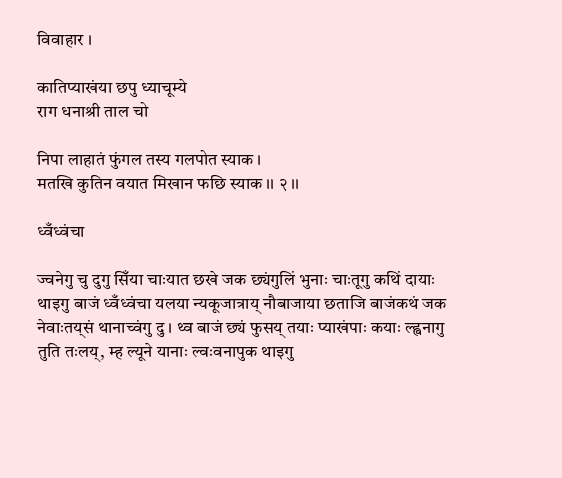विवाहार ।

कातिप्याखंया छपु ध्याचूम्ये
राग धनाश्री ताल चो

निपा लाहातं फुंगल तस्य गलपोत स्याक ।
मतखि कुतिन वयात मिखान फछि स्याक ।। २ ।।

ध्वँध्वंचा

ज्वनेगु चु दुगु सिँया चाःयात छखे जक छ्यंगुलिं भुनाः चाःतूगु कथिं दायाः थाइगु बाजं ध्वँध्वंचा यलया न्यकूजात्राय्‌ नौबाजाया छताजि बाजंकथं जक नेवाःतय्‌सं थानाच्वंगु दु । थ्व बाजं छ्यं फुसय्‌ तयाः प्याखंपाः कयाः ल्ह्वनागु तुति तःलय्‌, म्ह ल्यूने यानाः ल्वःवनापुक थाइगु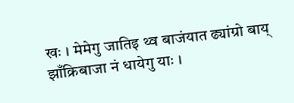खः । मेमेगु जातिइ थ्व बाजंयात ढ्यांग्रो बाय्‌ झाँक्रिबाजा नं धायेगु याः ।